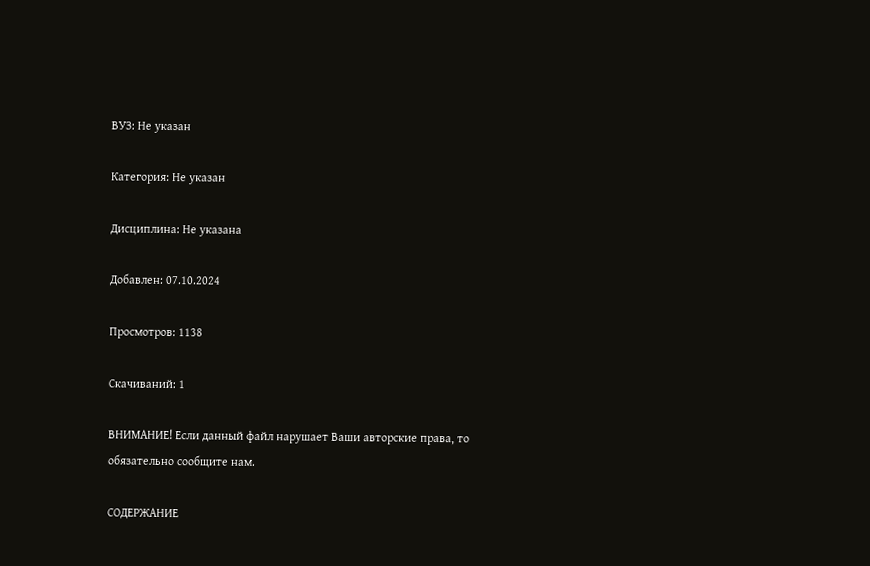ВУЗ: Не указан

Категория: Не указан

Дисциплина: Не указана

Добавлен: 07.10.2024

Просмотров: 1138

Скачиваний: 1

ВНИМАНИЕ! Если данный файл нарушает Ваши авторские права, то обязательно сообщите нам.

СОДЕРЖАНИЕ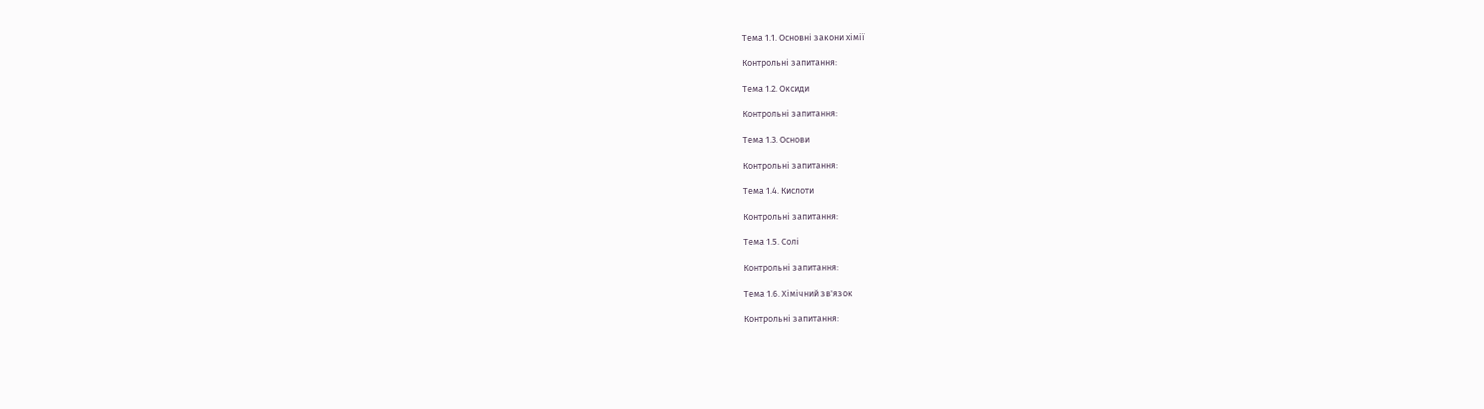Тема 1.1. Основні закони хімії

Контрольні запитання:

Тема 1.2. Оксиди

Контрольні запитання:

Тема 1.3. Основи

Контрольні запитання:

Тема 1.4. Кислоти

Контрольні запитання:

Тема 1.5. Солі

Контрольні запитання:

Тема 1.6. Хімічний зв'язок

Контрольні запитання: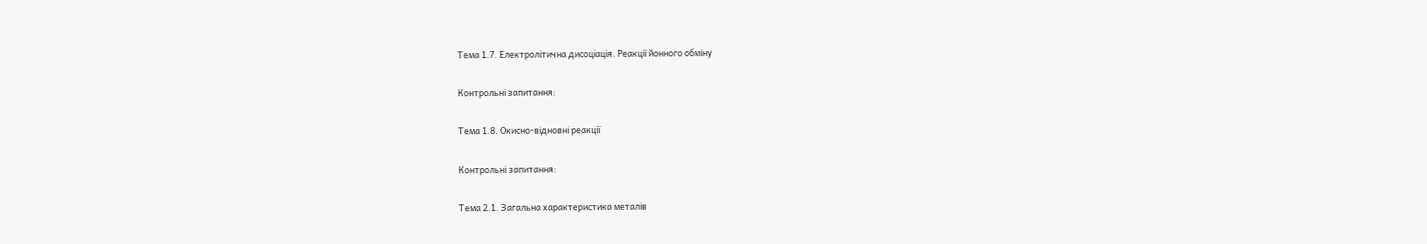Тема 1.7. Електролітична дисоціація. Реакції йонного обміну

Контрольні запитання:

Тема 1.8. Окисно-відновні реакції

Контрольні запитання:

Тема 2.1. Загальна характеристика металів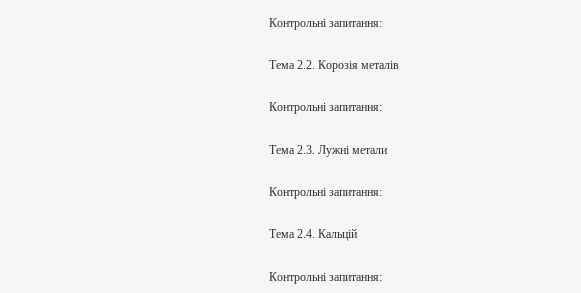Контрольні запитання:

Тема 2.2. Корозія металів

Контрольні запитання:

Тема 2.3. Лужні метали

Контрольні запитання:

Тема 2.4. Кальцій

Контрольні запитання: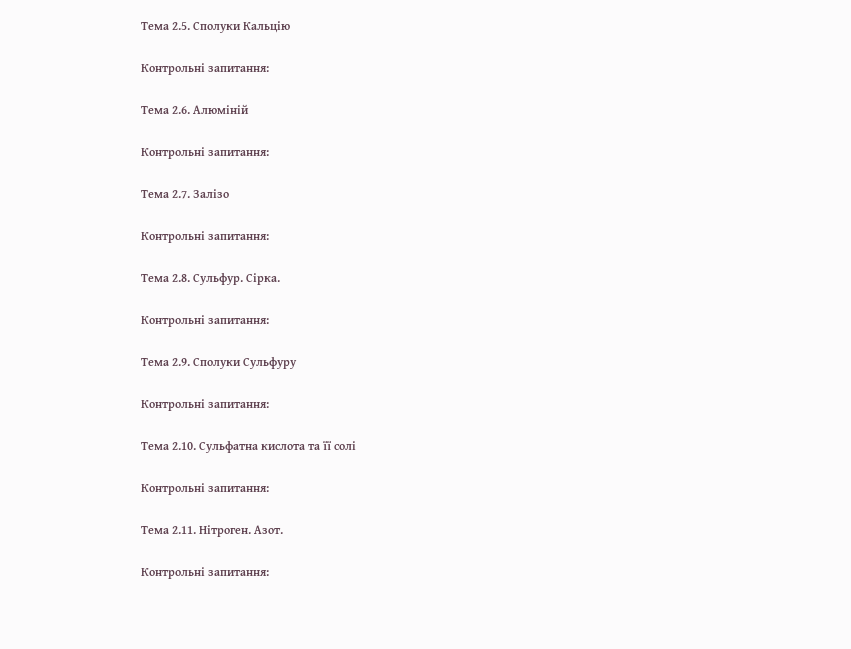Тема 2.5. Сполуки Кальцію

Контрольні запитання:

Тема 2.6. Алюміній

Контрольні запитання:

Тема 2.7. Залізо

Контрольні запитання:

Тема 2.8. Сульфур. Сірка.

Контрольні запитання:

Тема 2.9. Сполуки Сульфуру

Контрольні запитання:

Тема 2.10. Сульфатна кислота та її солі

Контрольні запитання:

Тема 2.11. Нітроген. Азот.

Контрольні запитання: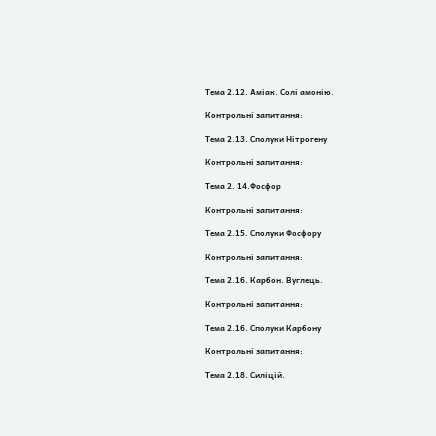Тема 2.12. Аміак. Солі амонію.

Контрольні запитання:

Тема 2.13. Сполуки Нітрогену

Контрольні запитання:

Тема 2. 14.Фосфор

Контрольні запитання:

Тема 2.15. Сполуки Фосфору

Контрольні запитання:

Тема 2.16. Карбон. Вуглець.

Контрольні запитання:

Тема 2.16. Сполуки Карбону

Контрольні запитання:

Тема 2.18. Силіцій.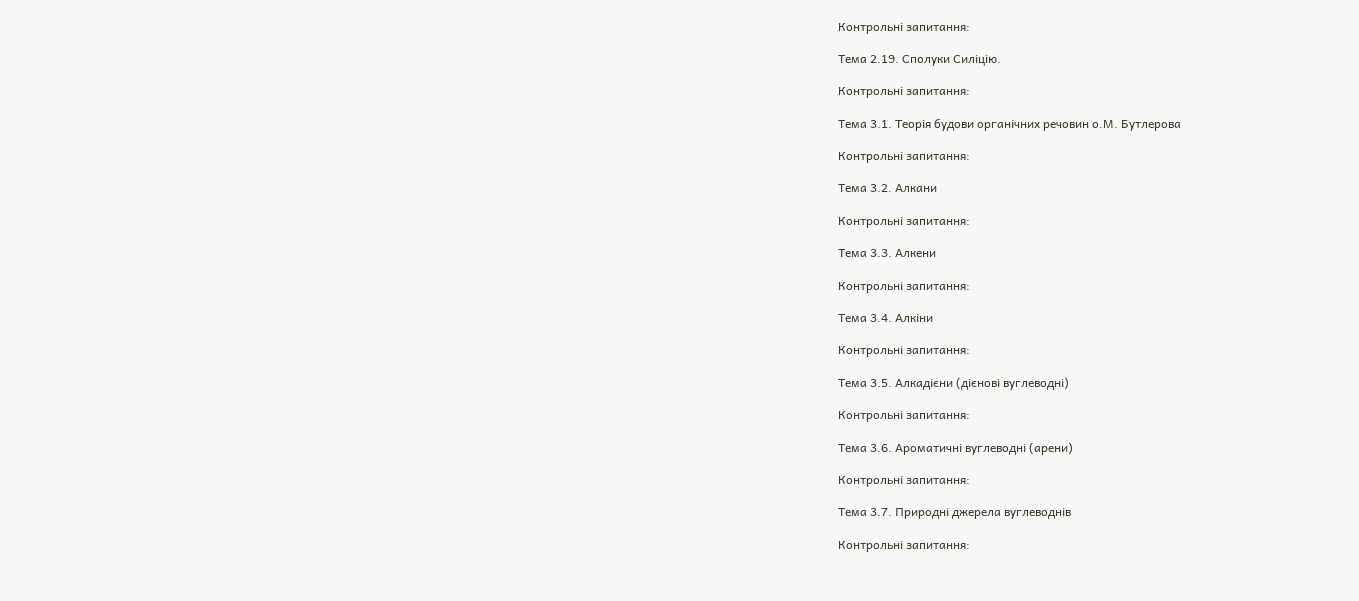Контрольні запитання:

Тема 2.19. Сполуки Силіцію.

Контрольні запитання:

Тема 3.1. Теорія будови органічних речовин о.М. Бутлерова

Контрольні запитання:

Тема 3.2. Алкани

Контрольні запитання:

Тема 3.3. Алкени

Контрольні запитання:

Тема 3.4. Алкіни

Контрольні запитання:

Тема 3.5. Алкадієни (дієнові вуглеводні)

Контрольні запитання:

Тема 3.6. Ароматичні вуглеводні (арени)

Контрольні запитання:

Тема 3.7. Природні джерела вуглеводнів

Контрольні запитання: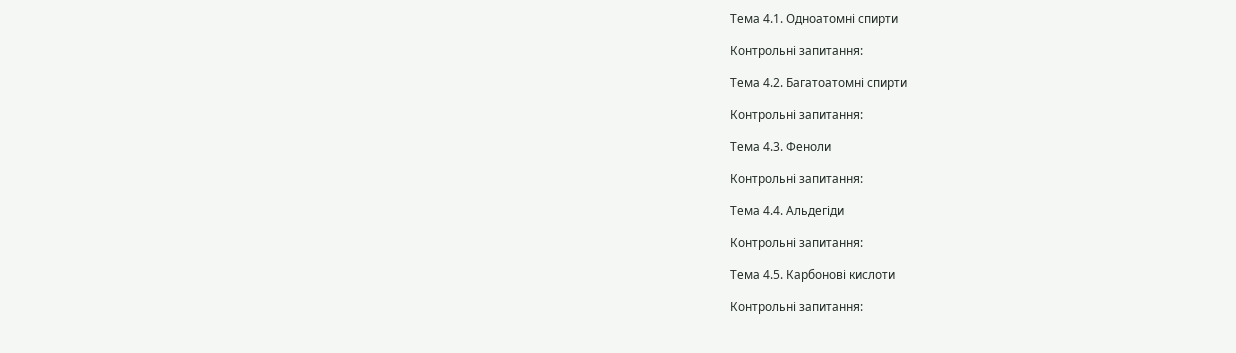Тема 4.1. Одноатомні спирти

Контрольні запитання:

Тема 4.2. Багатоатомні спирти

Контрольні запитання:

Тема 4.3. Феноли

Контрольні запитання:

Тема 4.4. Альдегіди

Контрольні запитання:

Тема 4.5. Карбонові кислоти

Контрольні запитання: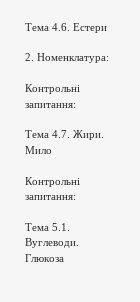Тема 4.6. Естери

2. Номенклатура:

Контрольні запитання:

Тема 4.7. Жири. Мило

Контрольні запитання:

Тема 5.1. Вуглеводи. Глюкоза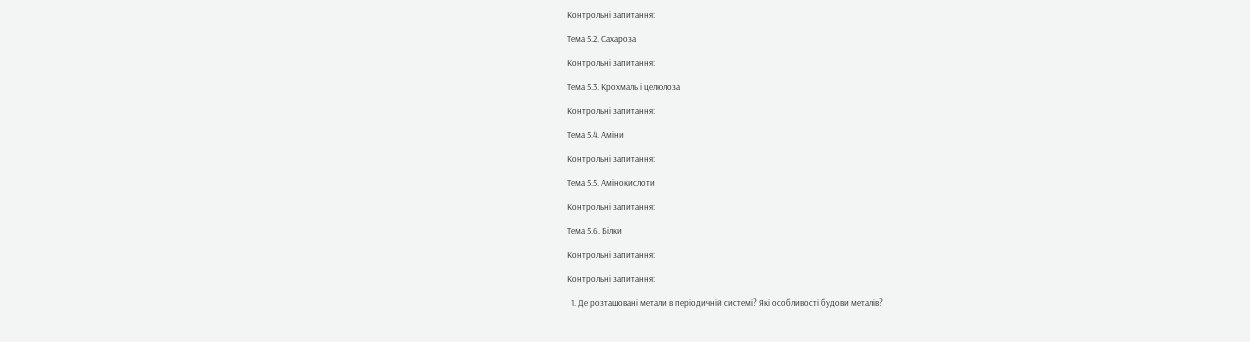Контрольні запитання:

Тема 5.2. Сахароза

Контрольні запитання:

Тема 5.3. Крохмаль і целюлоза

Контрольні запитання:

Тема 5.4. Аміни

Контрольні запитання:

Тема 5.5. Амінокислоти

Контрольні запитання:

Тема 5.6. Білки

Контрольні запитання:

Контрольні запитання:

  1. Де розташовані метали в періодичній системі? Які особливості будови металів?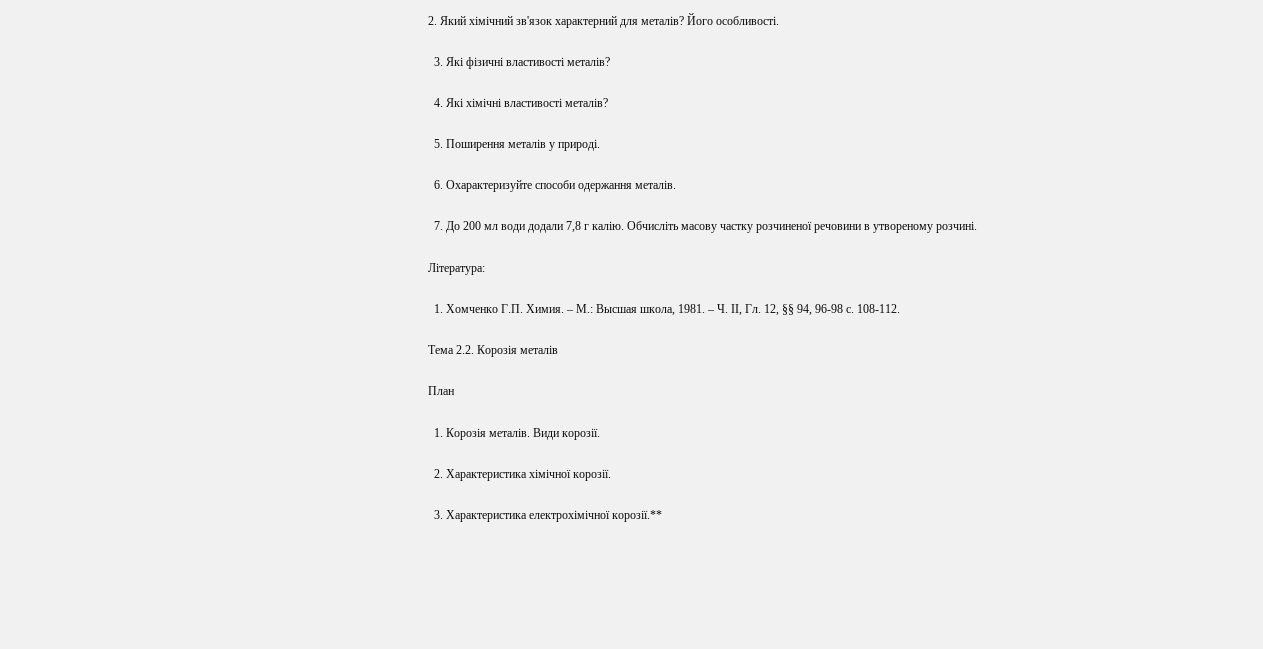2. Який хімічний зв'язок характерний для металів? Його особливості.

  3. Які фізичні властивості металів?

  4. Які хімічні властивості металів?

  5. Поширення металів у природі.

  6. Охарактеризуйте способи одержання металів.

  7. До 200 мл води додали 7,8 г калію. Обчисліть масову частку розчиненої речовини в утвореному розчині.

Література:

  1. Хомченко Г.П. Химия. – М.: Высшая школа, 1981. – Ч. ІІ, Гл. 12, §§ 94, 96-98 с. 108-112.

Тема 2.2. Корозія металів

План

  1. Корозія металів. Види корозії.

  2. Характеристика хімічної корозії.

  3. Характеристика електрохімічної корозії.**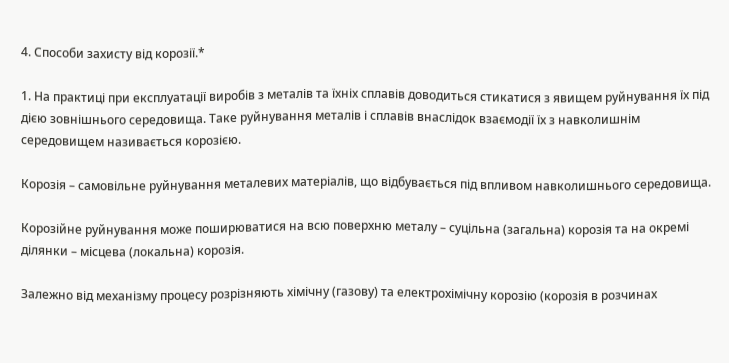4. Способи захисту від корозії.*

1. На практиці при експлуатації виробів з металів та їхніх сплавів доводиться стикатися з явищем руйнування їх під дією зовнішнього середовища. Таке руйнування металів і сплавів внаслідок взаємодії їх з навколишнім середовищем називається корозією.

Корозія – самовільне руйнування металевих матеріалів, що відбувається під впливом навколишнього середовища.

Корозійне руйнування може поширюватися на всю поверхню металу – суцільна (загальна) корозія та на окремі ділянки – місцева (локальна) корозія.

Залежно від механізму процесу розрізняють хімічну (газову) та електрохімічну корозію (корозія в розчинах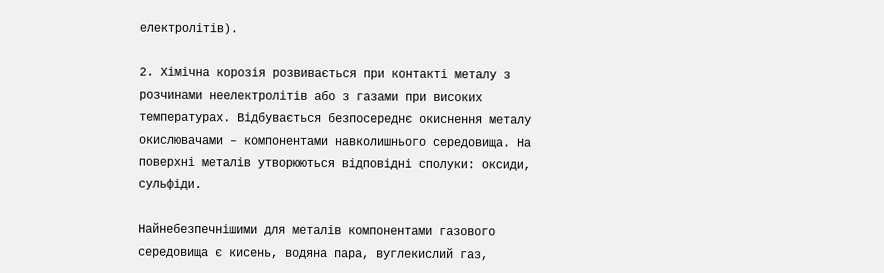електролітів).

2. Хімічна корозія розвивається при контакті металу з розчинами неелектролітів або з газами при високих температурах. Відбувається безпосереднє окиснення металу окислювачами – компонентами навколишнього середовища. На поверхні металів утворюються відповідні сполуки: оксиди, сульфіди.

Найнебезпечнішими для металів компонентами газового середовища є кисень, водяна пара, вуглекислий газ,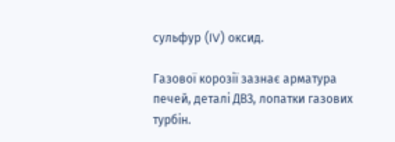сульфур (IV) оксид.

Газової корозії зазнає арматура печей, деталі ДВЗ, лопатки газових турбін.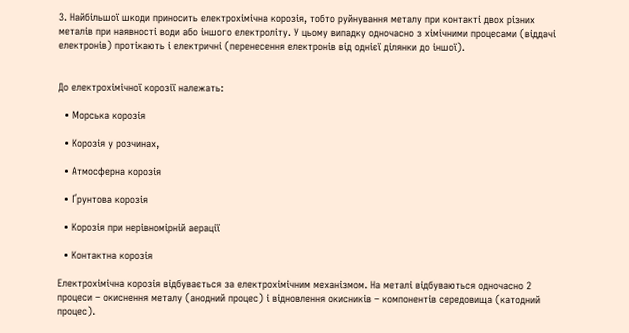3. Найбільшої шкоди приносить електрохімічна корозія, тобто руйнування металу при контакті двох різних металів при наявності води або іншого електроліту. У цьому випадку одночасно з хімічними процесами (віддачі електронів) протікають і електричні (перенесення електронів від однієї ділянки до іншої).


До електрохімічної корозії належать:

  • Морська корозія

  • Корозія у розчинах,

  • Атмосферна корозія

  • Ґрунтова корозія

  • Корозія при нерівномірній аерації

  • Контактна корозія

Електрохімічна корозія відбувається за електрохімічним механізмом. На металі відбуваються одночасно 2 процеси – окиснення металу (анодний процес) і відновлення окисників – компонентів середовища (катодний процес).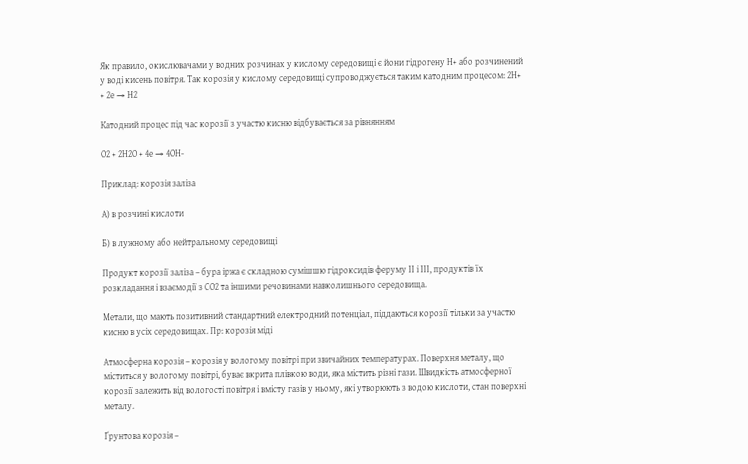Як правило, окислювачами у водних розчинах у кислому середовищі є йони гідрогену Н+ або розчинений у воді кисень повітря. Так корозія у кислому середовищі супроводжується таким катодним процесом: 2Н+ + 2е → Н2

Катодний процес під час корозії з участю кисню відбувається за рівнянням

О2 + 2Н2О + 4е → 4ОН-

Приклад: корозія заліза

А) в розчині кислоти

Б) в лужному або нейтральному середовищі

Продукт корозії заліза – бура іржа є складною сумішшю гідроксидів феруму ІІ і ІІІ, продуктів їх розкладання і взаємодії з СО2 та іншими речовинами навколишнього середовища.

Метали, що мають позитивний стандартний електродний потенціал, піддаються корозії тільки за участю кисню в усіх середовищах. Пр: корозія міді

Атмосферна корозія – корозія у вологому повітрі при звичайних температурах. Поверхня металу, що міститься у вологому повітрі, буває вкрита плівкою води, яка містить різні гази. Швидкість атмосферної корозії залежить від вологості повітря і вмісту газів у ньому, які утворюють з водою кислоти, стан поверхні металу.

Ґрунтова корозія –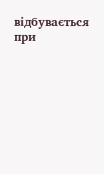відбувається при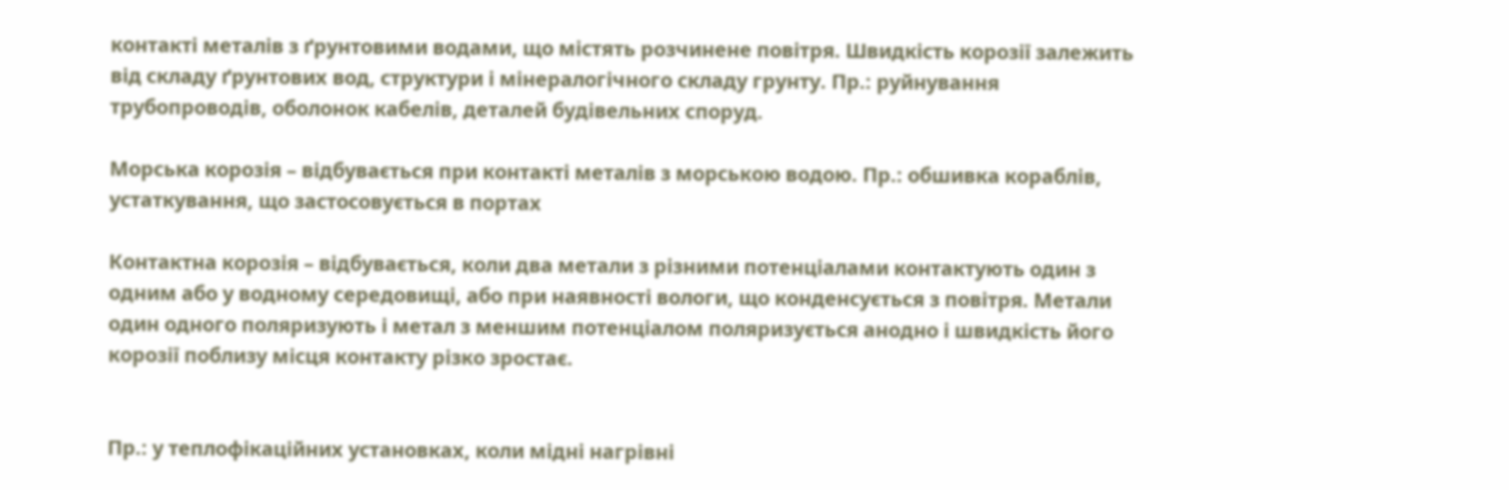контакті металів з ґрунтовими водами, що містять розчинене повітря. Швидкість корозії залежить від складу ґрунтових вод, структури і мінералогічного складу грунту. Пр.: руйнування трубопроводів, оболонок кабелів, деталей будівельних споруд.

Морська корозія – відбувається при контакті металів з морською водою. Пр.: обшивка кораблів, устаткування, що застосовується в портах

Контактна корозія – відбувається, коли два метали з різними потенціалами контактують один з одним або у водному середовищі, або при наявності вологи, що конденсується з повітря. Метали один одного поляризують і метал з меншим потенціалом поляризується анодно і швидкість його корозії поблизу місця контакту різко зростає.


Пр.: у теплофікаційних установках, коли мідні нагрівні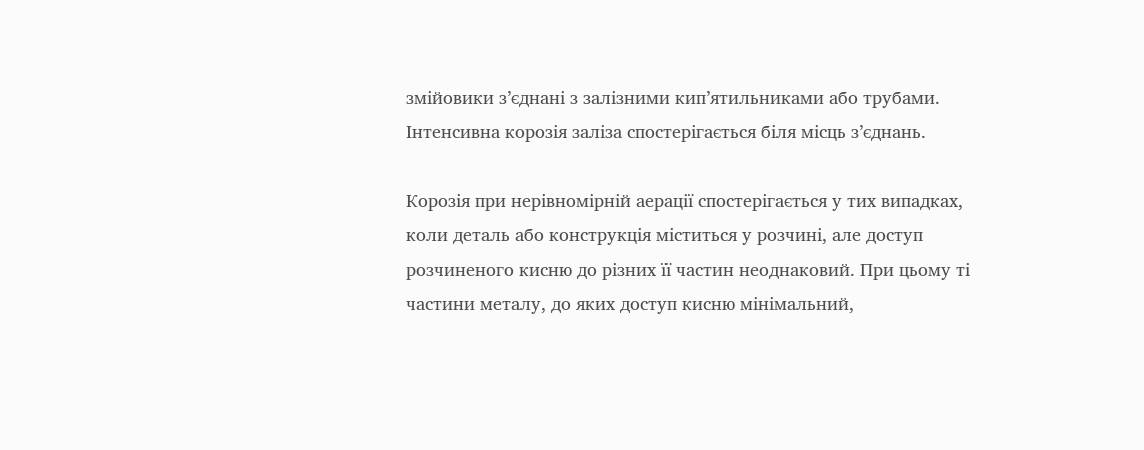змійовики з’єднані з залізними кип’ятильниками або трубами. Інтенсивна корозія заліза спостерігається біля місць з’єднань.

Корозія при нерівномірній аерації спостерігається у тих випадках, коли деталь або конструкція міститься у розчині, але доступ розчиненого кисню до різних її частин неоднаковий. При цьому ті частини металу, до яких доступ кисню мінімальний,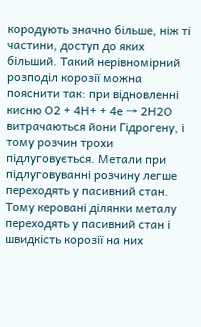кородують значно більше, ніж ті частини, доступ до яких більший. Такий нерівномірний розподіл корозії можна пояснити так: при відновленні кисню О2 + 4Н+ + 4е → 2Н2О витрачаються йони Гідрогену, і тому розчин трохи підлуговується. Метали при підлуговуванні розчину легше переходять у пасивний стан. Тому керовані ділянки металу переходять у пасивний стан і швидкість корозії на них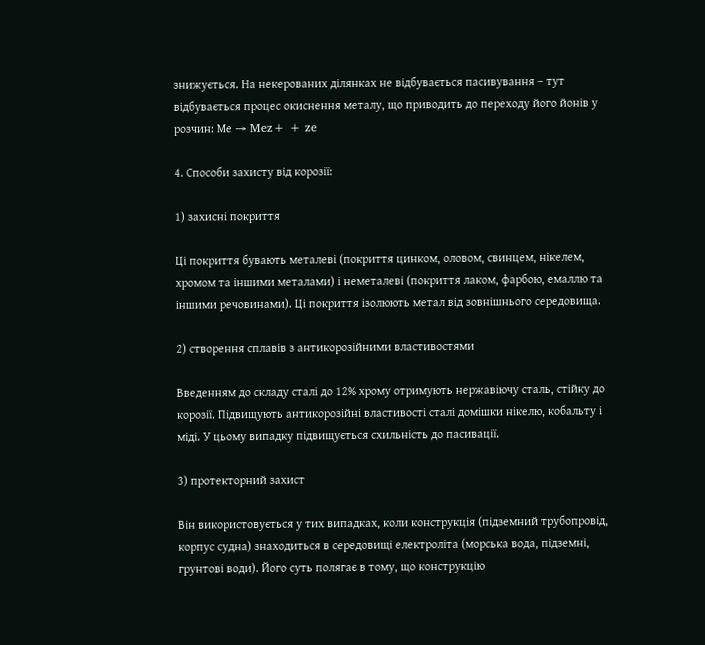знижується. На некерованих ділянках не відбувається пасивування – тут відбувається процес окиснення металу, що приводить до переходу його йонів у розчин: Ме → Mez+ + ze

4. Способи захисту від корозії:

1) захисні покриття

Ці покриття бувають металеві (покриття цинком, оловом, свинцем, нікелем, хромом та іншими металами) і неметалеві (покриття лаком, фарбою, емаллю та іншими речовинами). Ці покриття ізолюють метал від зовнішнього середовища.

2) створення сплавів з антикорозійними властивостями

Введенням до складу сталі до 12% хрому отримують нержавіючу сталь, стійку до корозії. Підвищують антикорозійні властивості сталі домішки нікелю, кобальту і міді. У цьому випадку підвищується схильність до пасивації.

3) протекторний захист

Він використовується у тих випадках, коли конструкція (підземний трубопровід, корпус судна) знаходиться в середовищі електроліта (морська вода, підземні, грунтові води). Його суть полягає в тому, що конструкцію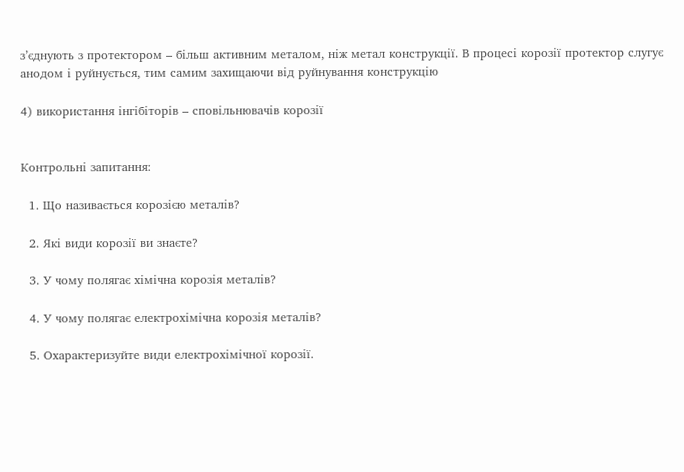з’єднують з протектором – більш активним металом, ніж метал конструкції. В процесі корозії протектор слугує анодом і руйнується, тим самим захищаючи від руйнування конструкцію

4) використання інгібіторів – сповільнювачів корозії


Контрольні запитання:

  1. Що називається корозією металів?

  2. Які види корозії ви знаєте?

  3. У чому полягає хімічна корозія металів?

  4. У чому полягає електрохімічна корозія металів?

  5. Охарактеризуйте види електрохімічної корозії.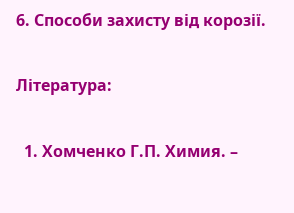6. Способи захисту від корозії.

Література:

  1. Хомченко Г.П. Химия. –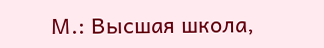М.: Высшая школа,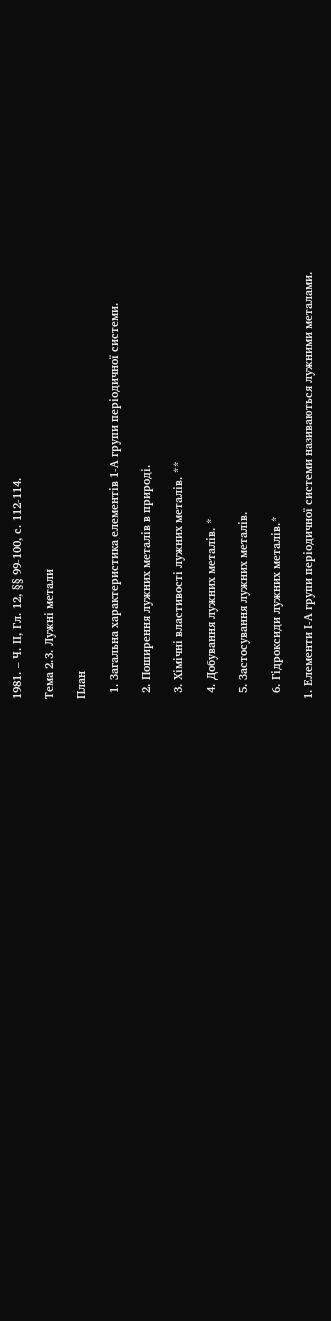1981. – Ч. ІІ, Гл. 12, §§ 99-100, с. 112-114.

Тема 2.3. Лужні метали

План

  1. Загальна характеристика елементів 1-А групи періодичної системи.

  2. Поширення лужних металів в природі.

  3. Хімічні властивості лужних металів. **

  4. Добування лужних металів. *

  5. Застосування лужних металів.

  6. Гідроксиди лужних металів.*

1. Елементи І-А групи періодичної системи називаються лужними металами.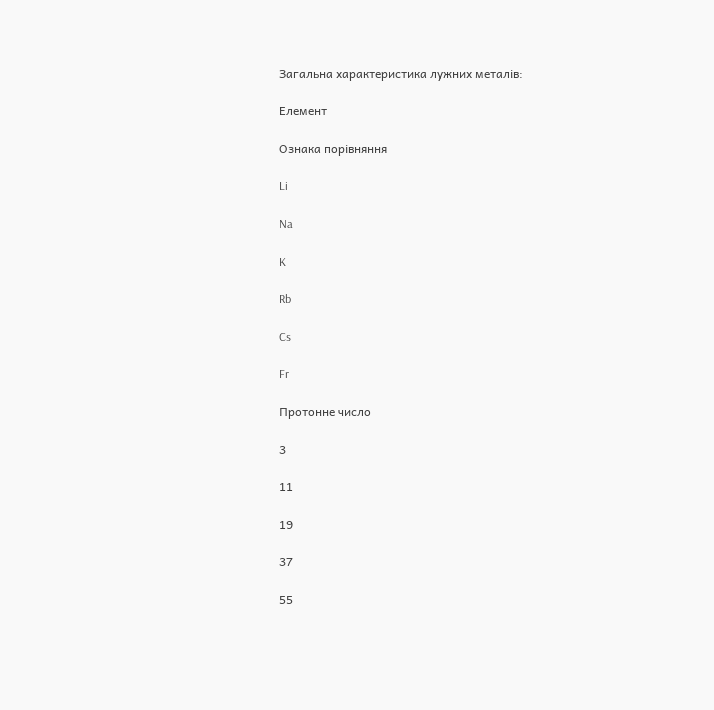Загальна характеристика лужних металів:

Елемент

Ознака порівняння

Li

Na

K

Rb

Cs

Fr

Протонне число

3

11

19

37

55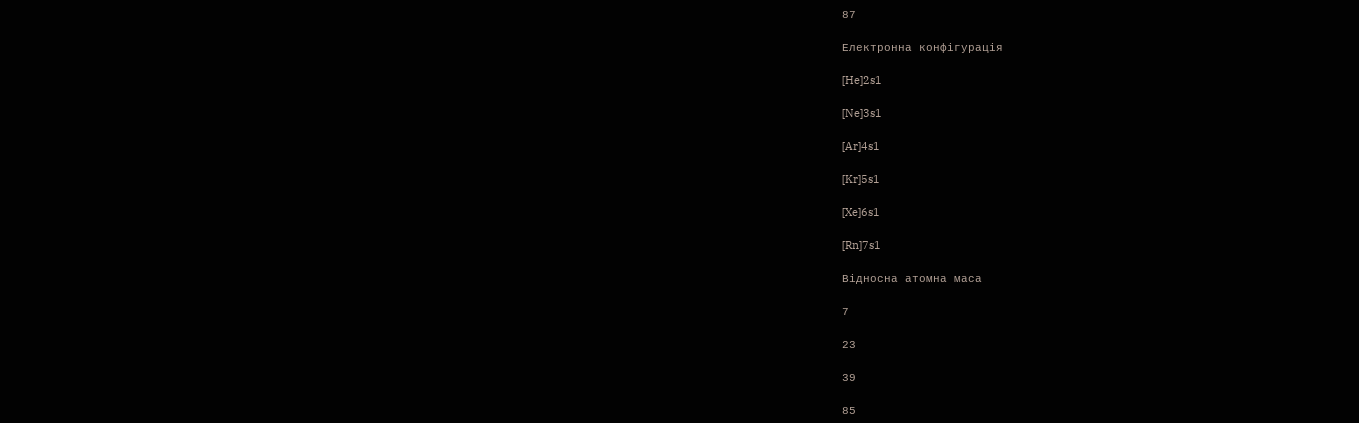87

Електронна конфігурація

[He]2s1

[Ne]3s1

[Ar]4s1

[Kr]5s1

[Xe]6s1

[Rn]7s1

Відносна атомна маса

7

23

39

85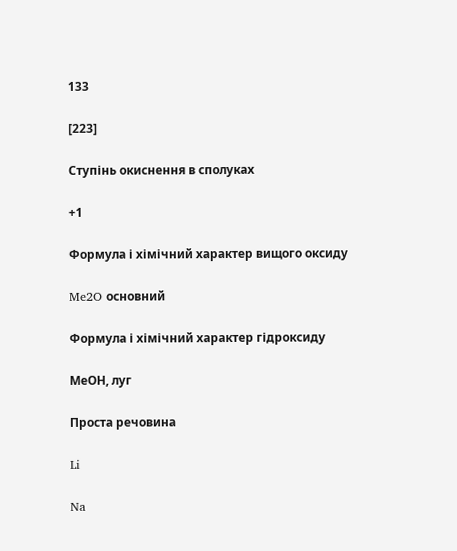133

[223]

Ступінь окиснення в сполуках

+1

Формула і хімічний характер вищого оксиду

Me2O основний

Формула і хімічний характер гідроксиду

МеОН, луг

Проста речовина

Li

Na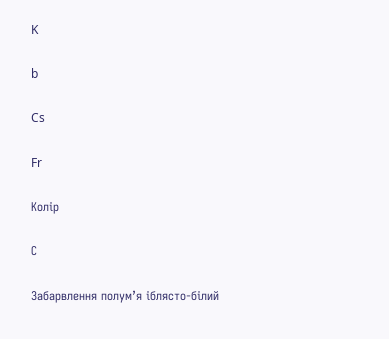K

b

Cs

Fr

Колір

С

Забарвлення полум’я іблясто-білий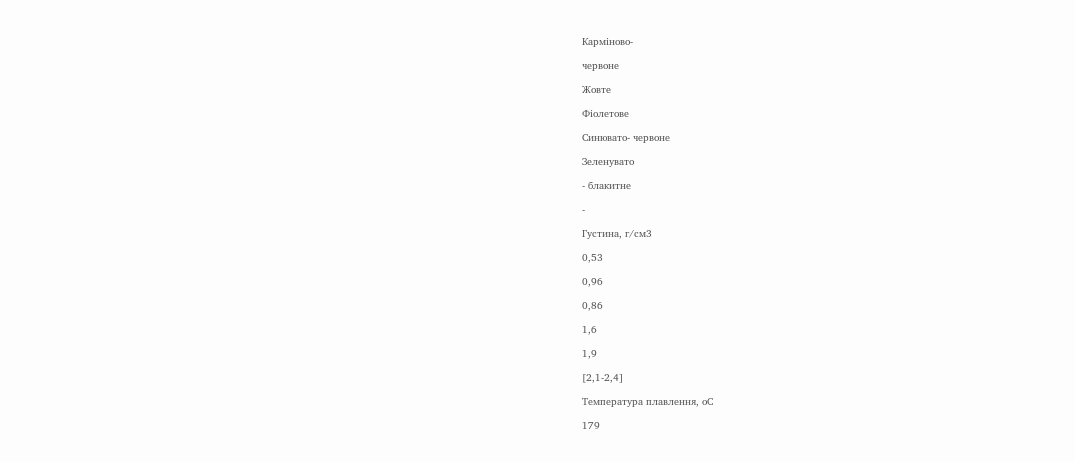Карміново-

червоне

Жовте

Фіолетове

Синювато- червоне

Зеленувато

- блакитне

-

Густина, г/см3

0,53

0,96

0,86

1,6

1,9

[2,1-2,4]

Температура плавлення, оС

179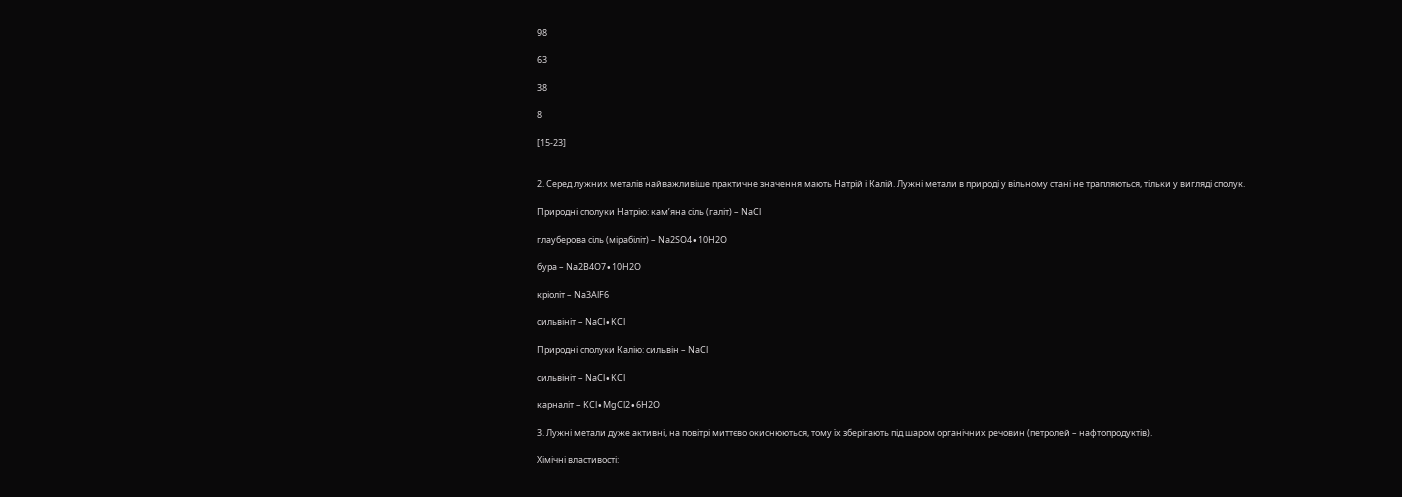98

63

38

8

[15-23]


2. Серед лужних металів найважливіше практичне значення мають Натрій і Калій. Лужні метали в природі у вільному стані не трапляються, тільки у вигляді сполук.

Природні сполуки Натрію: кам’яна сіль (галіт) – NaCl

глауберова сіль (мірабіліт) – Na2SO4∙10H2O

бура – Na2B4O7∙10H2O

кріоліт – Na3AlF6

сильвініт – NaCl∙KCl

Природні сполуки Калію: сильвін – NaCl

сильвініт – NaCl∙KCl

карналіт – KCl∙MgCl2∙6H2O

3. Лужні метали дуже активні, на повітрі миттєво окиснюються, тому їх зберігають під шаром органічних речовин (петролей – нафтопродуктів).

Хімічні властивості: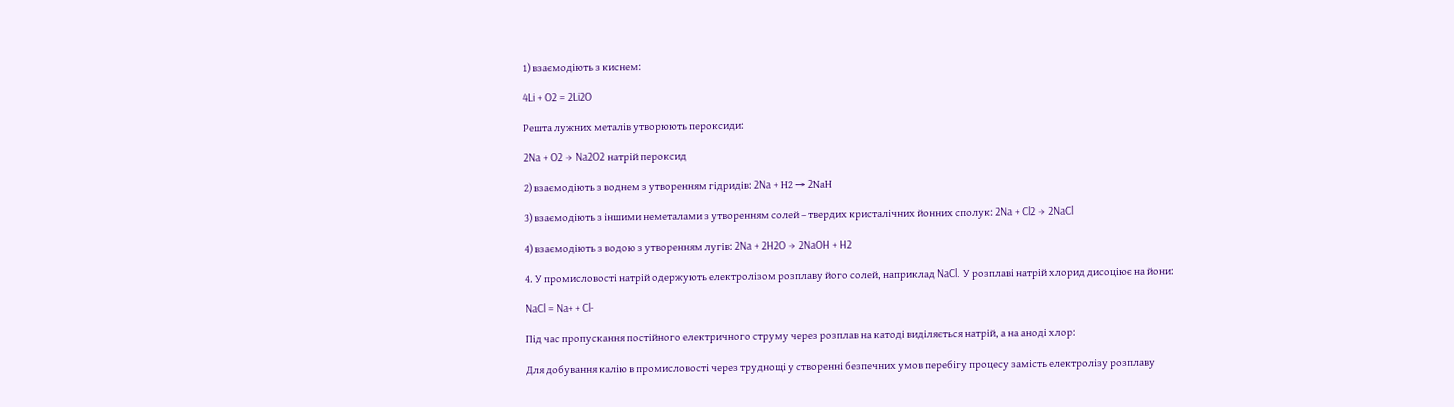1) взаємодіють з киснем:

4Li + O2 = 2Li2O

Решта лужних металів утворюють пероксиди:

2Na + O2 → Na2O2 натрій пероксид

2) взаємодіють з воднем з утворенням гідридів: 2Na + Н2 → 2NaН

3) взаємодіють з іншими неметалами з утворенням солей – твердих кристалічних йонних сполук: 2Na + Cl2 → 2NaCl

4) взаємодіють з водою з утворенням лугів: 2Na + 2H2O → 2NaOH + H2

4. У промисловості натрій одержують електролізом розплаву його солей, наприклад NaCl. У розплаві натрій хлорид дисоціює на йони:

NaCl = Na+ + Cl-

Під час пропускання постійного електричного струму через розплав на катоді виділяється натрій, а на аноді хлор:

Для добування калію в промисловості через труднощі у створенні безпечних умов перебігу процесу замість електролізу розплаву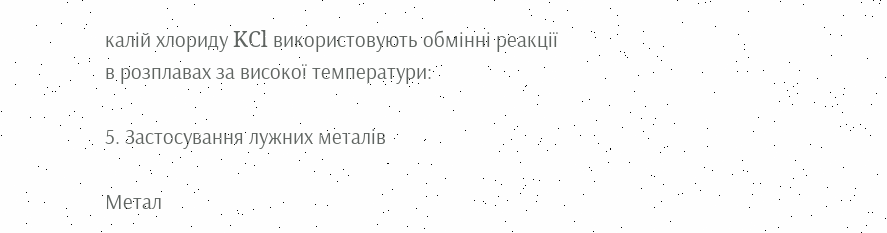калій хлориду KCl використовують обмінні реакції в розплавах за високої температури:

5. Застосування лужних металів

Метал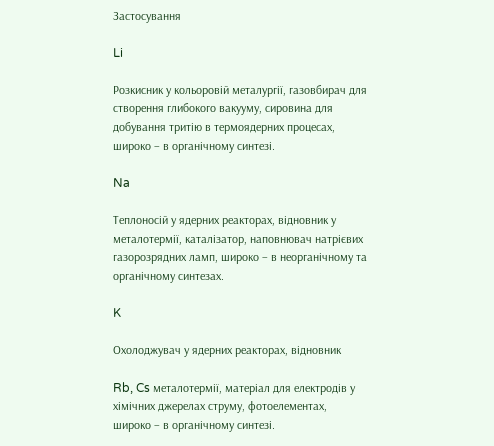Застосування

Li

Розкисник у кольоровій металургії, газовбирач для створення глибокого вакууму, сировина для добування тритію в термоядерних процесах, широко – в органічному синтезі.

Na

Теплоносій у ядерних реакторах, відновник у металотермії, каталізатор, наповнювач натрієвих газорозрядних ламп, широко – в неорганічному та органічному синтезах.

K

Охолоджувач у ядерних реакторах, відновник

Rb, Cs металотермії, матеріал для електродів у хімічних джерелах струму, фотоелементах, широко – в органічному синтезі.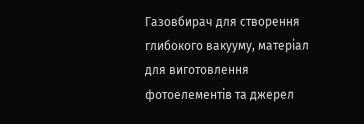Газовбирач для створення глибокого вакууму, матеріал для виготовлення фотоелементів та джерел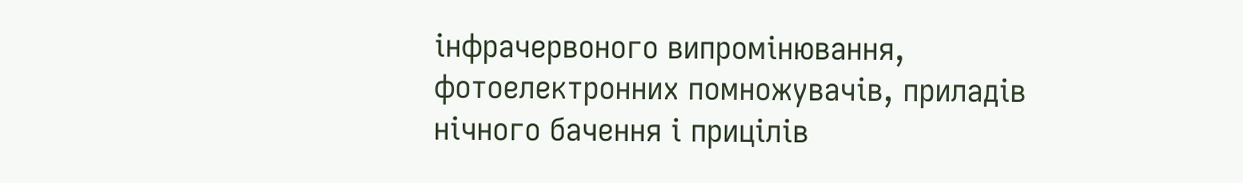інфрачервоного випромінювання, фотоелектронних помножувачів, приладів нічного бачення і прицілів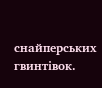снайперських гвинтівок.